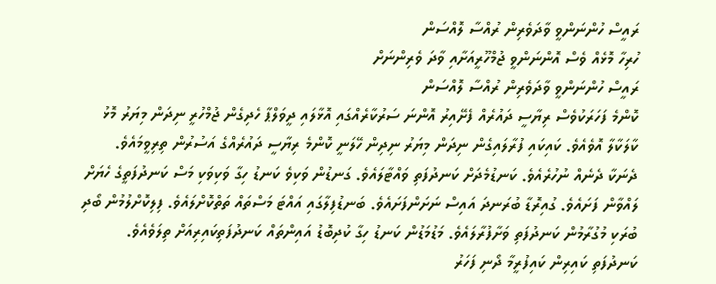ރައީސް ހުންނަންވީ ވާދަވެރިން ރުއްސާ ލޮއްސަން
ހުރިހާ މޮޅެއް ވެސް އޮންނަންވީ ޖުމްހޫރީއަށާއި ވާދަ ވެރިންނަށް
ރައީސް ހުންނަންވީ ވާދަވެރިން ރުއްސާ ލޮއްސަން
ކޮންމެ ފަހަރަކުވެސް ރިޔާސީ ދައުރެއް ފެށޭއިރު އޮންނަ ސަރުކާރެއްގައި އޮޅާލައި ދީވަލްޕާ ހެދިގެން ޖުމްހުރީ ނިދަން މިޔަރު މޮޅު ކާލަކާލާ އޮވެއެވެ. ކައިކައި ފުރާލައިގެން ނިދަން މިޔަރު ނިދިން ހޭލަނީ ކޮންމެ ރިޔާސީ ދައުރެއްގެ އަސުރުން ތިރިވީމައެވެ.
ދެނަކާ ދެނެއް ނުހުރެއެވެ. ކަނޑުމެދަށް ކަނދުފަތި ވައްޓާލައެވެ. ގަނޑުން ވަކިވެ ކަނޑު ހިގާ ވަކިވަކި މަސް ކަނދުފަތީގެ ހެޔަށް ލައްވާން ފަށައެވެ. ގުއިރޮޑާ ބުރަނދަ އައިސް ނަށަންފަށައެވެ. ބަނޑުފިލާގައި އައްޓަ މަސްތައް ތަތްކޮށްލައެވެ. ފިލިކޮށްލުމުން ބޯދި ބުރަކި މުގުރާމުން ކަނދުފަތި ވަށާފުރާލައެވެ. މަޑުމަޑުން ކަނޑު ހިގާ ކުދިބޮޑު އައިންތައް ކަނދުފަތިކައިރިއަށް ތިލަވެއެވެ.
ކަނދުފަތި ކައިރިން ކައިފުރީމާ ދޯނި ފަހަރު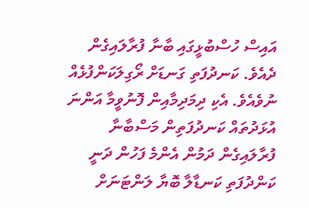އައިސް ހުސްބުޅީގައި ބާނާ ފުރާލައިގެން ދެއެވެ. ކަނދުފަތި ގަނޑަށް ރޯގިލަކަންފުޅެއް ނުވެއެވެ. އެކި ދިމަދިމާއިން ފޮނުވީމާ އަންނަ އުޅަދުތައް ކަނދުފަތިން މަސްބާނާ ފުރާލައިގެން ދަމުން އެންމެ ފަހުން ދަނީ ކަންދުފަތި ކަނޑާލާ ބޮޔާ ލަންޓަނަށް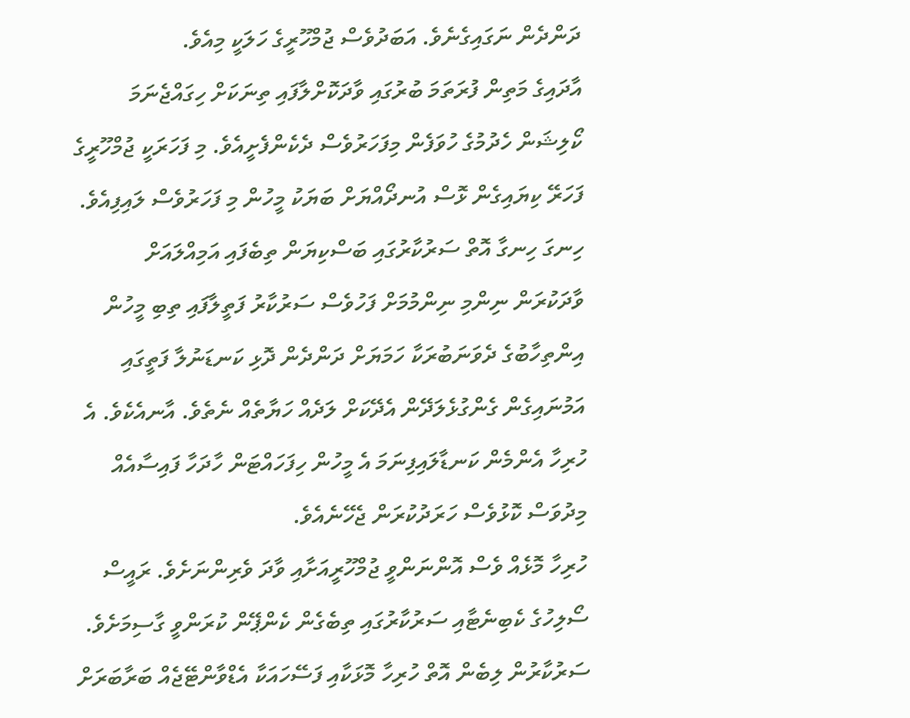ދަންދެން ނަގައިގެނެވެ. އަބަދުވެސް ޖުމްހޫރީގެ ހަލަކީ މިއެވެ.
އާދައިގެ މަތިން ފުރަތަމަ ބުރުގައި ވާދަކޮށްލާފައި ތިނަކަށް ހިގައްޖެނަމަ ކޯލިޝަން ހެދުމުގެ ހުވަފެން މިފަހަރުވެސް ދެކެންފެށީއެވެ. މި ފަހަރަކީ ޖުމްހޫރީގެ ފަހަރޭ ކިޔައިގެން ޅޮސް އުނދޯއްޔަށް ބަޔަކު މީހުން މި ފަހަރުވެސް ލައިފިއެވެ. ހިނގަ ހިނގާ އޮތް ސަރުކާރުގައި ބަސްކިޔަން ތިބެފައި އަމިއްލައަށް ވާދަކުރަން ނިންމި ނިންމުމަށް ފަހުވެސް ސަރުކާރު ފަތީލާފައި ތިބި މީހުން އިންތިހާބުގެ ދެވަނަބުރަކާ ހަމަޔަށް ދަންދެން ދޮޅި ކަނޑަނުލާ ފަތީގައި އަމުނައިގެން ގެންގުޅެލަދޭން އެދޭކަށް ލަދެއް ހަޔާތެއް ނެތެވެ. އާނއެކެވެ. އެ ހުރިހާ އެންމެން ކަނޑާލައިފިނަމަ އެ މީހުން ހިފަހައްޓަން ހާދަހާ ފައިސާއެއް މިދުވަސް ކޮޅުވެސް ހަރަދުކުރަން ޖެހޭނެއެވެ.
ހުރިހާ މޮޅެއް ވެސް އޮންނަންވީ ޖުމްހޫރީއަށާއި ވާދަ ވެރިންނަށެވެ. ރައީސް ސޯލިހުގެ ކެބިނެޓާއި ސަރުކާރުގައި ތިބެގެން ކެންޕޭން ކުރަންވީ ގާސިމަށެވެ. ސަރުކާރުން ލިބެން އޮތް ހުރިހާ މޮޅަކާއި ފަސޭހައަކާ އެޑްވާންޓޭޖެއް ބަރާބަރަށް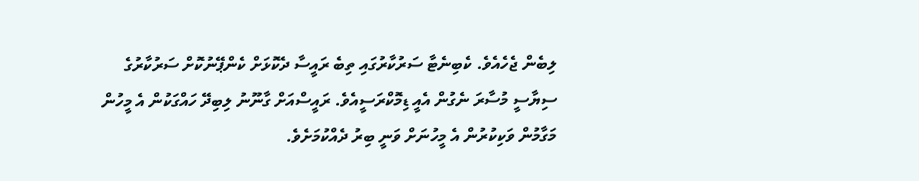ލިބެން ޖެހެއެވެ. ކެބިނެޓާ ސަރުކާރުގައި ތިބެ ރައީސާ ދެކޮޅަށް ކެންޕޭނުކޮށް ސަރުކާރުގެ ސިޔާސީ މުސާރަ ނެގުން އެއީ ޑިމޮކްރަސީއެވެ. ރައީސްއަށް ގާނޫނު ލިބިދޭ ހައްގަކުން އެ މީހުން މަގާމުން ވަކިކުރުން އެ މީހުނަށް ވަނީ ބިރު ދެއްކުމަށެވެ.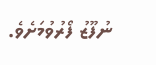ނުފޫޒު ފޯރުވުމަށެވެ.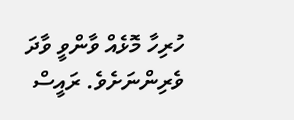ހުރިހާ މޮޅެއް ވާންވީ ވާދަ ވެރިންނަށެވެ. ރައީސް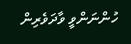ހުންނަންވީ ވާދަވެރިން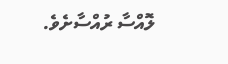ލޮއްސާ ރުއްސާށެވެ.